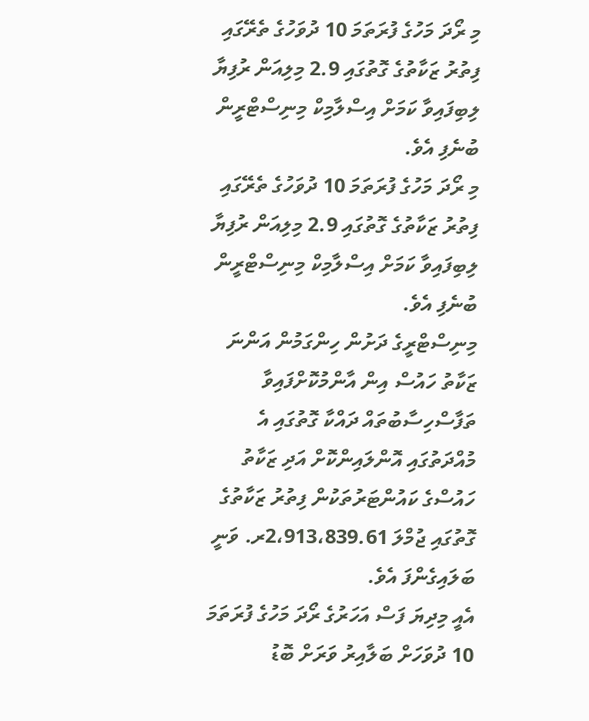މި ރޯދަ މަހުގެ ފުރަތަމަ 10 ދުވަހުގެ ތެރޭގައި ފިތުރު ޒަކާތުގެ ގޮތުގައި 2.9 މިލިއަން ރުފިޔާ ލިބިފައިވާ ކަމަށް އިސްލާމިކް މިނިސްޓްރީން ބުނެފި އެވެ.
މި ރޯދަ މަހުގެ ފުރަތަމަ 10 ދުވަހުގެ ތެރޭގައި ފިތުރު ޒަކާތުގެ ގޮތުގައި 2.9 މިލިއަން ރުފިޔާ ލިބިފައިވާ ކަމަށް އިސްލާމިކް މިނިސްޓްރީން ބުނެފި އެވެ.
މިނިސްޓްރީގެ ދަށުން ހިންގަމުން އަންނަ ޒަކާތު ހައުސް އިން އާންމުކޮށްފައިވާ ތަފާސްހިސާބުތައް ދައްކާ ގޮތުގައި އެ މުއްދަތުގައި އޮންލައިންކޮށް އަދި ޒަކާތު ހައުސްގެ ކައުންޓަރުތަކުން ފިތުރު ޒަކާތުގެ ގޮތުގައި ޖުމްލަ 2،913،839.61ރ. ވަނީ ބަލައިގެންފަ އެވެ.
އެއީ މިދިޔަ ފަސް އަހަރުގެ ރޯދަ މަހުގެ ފުރަތަމަ 10 ދުވަހަށް ބަލާއިރު ވަރަށް ބޮޑު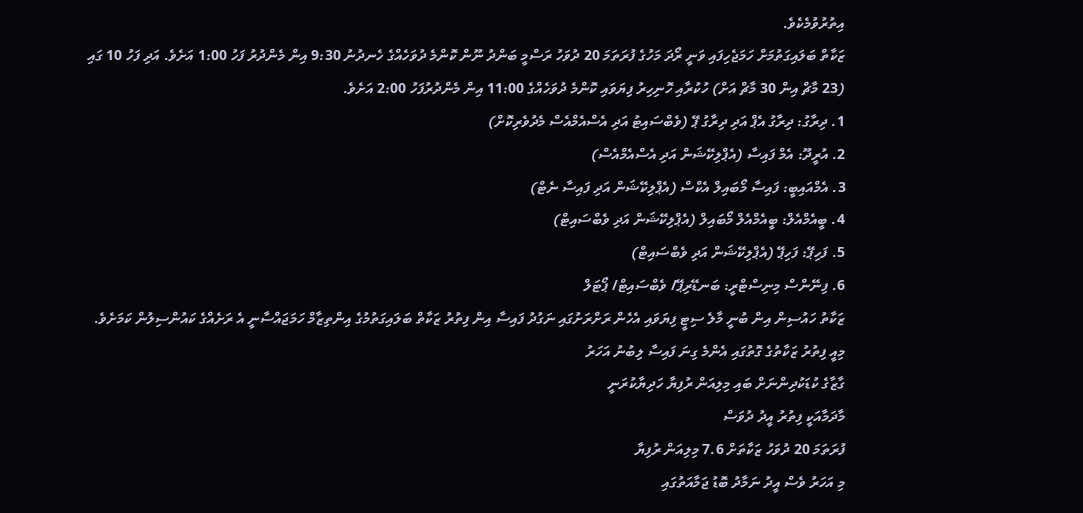އިތުރުވުމެކެވެ.
ޒަކާތް ބަލައިގަތުމަށް ހަމަޖެހިފައި ވަނީ ރޯދަ މަހުގެ ފުރަތަމަ 20 ދުވަހު ރަސްމީ ބަންދު ނޫން ކޮންމެ ދުވަހެއްގެ ހެނދުނު 9:30 އިން މެންދުރު ފަހު 1:00 އަށެވެ. އަދި ފަހު 10 ގައި (23 މާޗް އިން 30 މާޗް އަށް) ހުކުރާއި ހޮނިހިރު ފިޔަވައި ކޮންމެ ދުވަހެއްގެ 11:00 އިން މެންދުރުފަހު 2:00 އަށެވެ.
1. ދިރާގު: ދިރާގު އެޕް އަދި ދިރާގު ޕޭ (ވެބްސައިޓު އަދި އެސްއެމްއެސް މެދުވެރިކޮށް)
2. އުރީދޫ: އެމް ފައިސާ (އެޕްލިކޭޝަން އަދި އެސްއެމްއެސް)
3. އެމްއައިބީ: ފައިސާ މޯބައިލް އެކްސް (އެޕްލިކޭޝަން އަދި ފައިސާ ނެޓް)
4. ބީއެމްއެލް: ބީއެމްއެލް މޯބައިލް (އެޕްލިކޭޝަން އަދި ވެބްސައިޓް)
5. ފަހިޕޭ: ފަހިޕޭ (އެޕްލިކޭޝަން އަދި ވެބްސައިޓް)
6. ފިނޭންސް މިނިސްޓްރީ: ބަނޑޭރިޕޭ/ ވެބްސައިޓް/ ޕޯޓަލް
ޒަކާތު ހައުސިން އިން ބުނީ މާލެ ސިޓީ ފިޔަވައި އެހެން ރަށްރަށުގައި ނަގުދު ފައިސާ އިން ފިތުރު ޒަކާތް ބަލައިގަތުމުގެ އިންތިޒާމް ހަމަޖައްސާނީ އެ ރަށެއްގެ ކައުންސިލުން ކަމަށެވެ.
މިއީ ފިތުރު ޒަކާތުގެ ގޮތުގައި އެންމެ ގިނަ ފައިސާ ލިބުނު އަހަރު
ގާޒާގެ ކުޑަކުދިންނަށް ބައި މިލިއަން ރުފިޔާ ހަދިޔާކުރަނީ
މާދަމާއަކީ ފިތުރު އީދު ދުވަސް
ފުރަތަމަ 20 ދުވަހު ޒަކާތަށް 7.6 މިލިއަން ރުފިޔާ
މި އަހަރު ވެސް އީދު ނަމާދު ބޮޑު ޖަމާއަތުގައި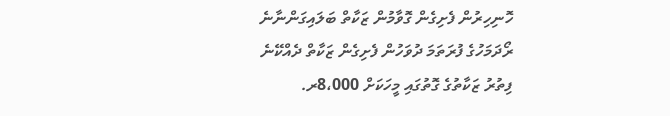ހޮނިހިރުން ފެށިގެން ގޮވާމުން ޒަކާތް ބަލައިގަންނާނެ
ރޯދަމަހުގެ ފުރަތަމަ ދުވަހުން ފެށިގެން ޒަކާތް ދެއްކޭނެ
ފިތުރު ޒަކާތުގެ ގޮތުގައި މީހަކަށް 8،000ރ.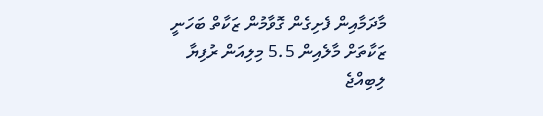މާދަމާއިން ފެށިގެން ގޮވާމުން ޒަކާތް ބަހަނީ
ޒަކާތަށް މާލެއިން 5.5 މިލިއަން ރުފިޔާ ލިބިއްޖެ